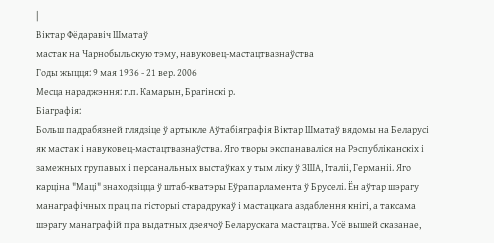|
Віктар Фёдаравіч Шматаў
мастак на Чарнобыльскую тэму, навуковец-мастацтвазнаўства
Годы жыцця: 9 мая 1936 - 21 вер. 2006
Месца нараджэння: г.п. Камарын, Брагінскі р.
Біаграфія:
Больш падрабязней глядзіце ў артыкле Аўтабіяграфія Віктар Шматаў вядомы на Беларусі як мастак і навуковец-мастацтвазнаўства. Яго творы экспанаваліся на Рэспубліканскіх і замежных групавых і персанальных выстаўках у тым ліку ў ЗША, Італіі, Германіі. Яго карціна "Маці" знаходзіцца ў штаб-кватэры Еўрапарламента ў Бруселі. Ён аўтар шэрагу манаграфічных прац па гісторыі старадрукаў і мастацкага аздаблення кнігі, а таксама шэрагу манаграфій пра выдатных дзеячоў Беларускага мастацтва. Усё вышей сказанае,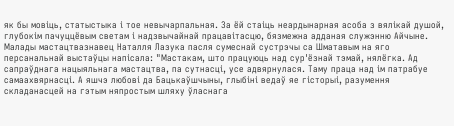як бы мовіць, статыстыка і тое невычарпальная. За ёй стаіць неардынарная асоба з вялікай душой, глубокім пачуццёвым светам і надзвычайнай працавітасцю, бязмежна адданая служэнню Айчыне. Малады мастацтвазнавец Наталля Лазука пасля сумеснай сустрэчы са Шматавым на яго персанальнай выстаўцы напісала: "Мастакам, што працуюць над сур'ёзнай тэмай, нялёгка. Ад сапраўднага нацыяльнага мастацтва, па сутнасці, усе адвярнулася. Таму праца над ім патрабуе самаахвярнасці. А яшчэ любові да Бацькаўшчыны, глыбіні ведаў яе гісторыі, разумення складанасцей на гэтым няпростым шляху ўласнага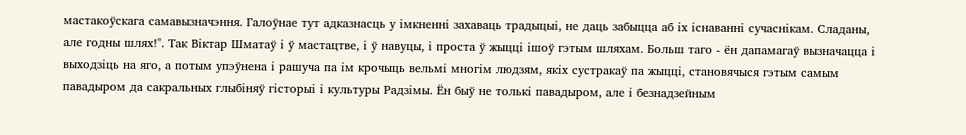мастакоўскага самавызначэння. Галоўнае тут адказнасць у імкненні захаваць традыцыі, не даць забыцца аб іх існаванні сучаснікам. Сладаны, але годны шлях!". Так Віктар Шматаў і ў мастацтве, і ў навуцы, і проста ў жыцці ішоў гэтым шляхам. Больш таго - ён дапамагаў вызначацца і выходзіць на яго, а потым упэўнена і рашуча па ім крочыць вельмі многім людзям, якіх сустракаў па жыцці, становячыся гэтым самым павадыром да сакральных глыбіняў гісторыі і культуры Радзімы. Ён быў не толькі павадыром, але і безнадзейным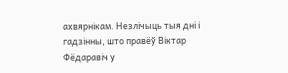ахвярнікам. Незлічыць тыя дні і гадзінны, што правёў Віктар Фёдаравіч у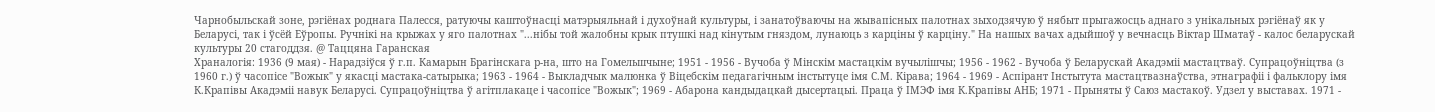Чарнобыльскай зоне, рэгіёнах роднага Палесся, ратуючы каштоўнасці матэрыяльнай і духоўнай культуры, і занатоўваючы на жывапісных палотнах зыходзячую ў нябыт прыгажосць аднаго з унікальных рэгіёнаў як у Беларусі, так і ўсёй Еўропы. Ручнікі на крыжах у яго палотнах "...нібы той жалобны крык птушкі над кінутым гняздом, лунаюць з карціны ў карціну." На нашых вачах адыйшоў у вечнасць Віктар Шматаў - калос беларускай культуры 20 стагоддзя. @ Таццяна Гаранская
Храналогія: 1936 (9 мая) - Нарадзіўся ў г.п. Камарын Брагінскага р-на, што на Гомельшчыне; 1951 - 1956 - Вучоба ў Мінскім мастацкім вучылішчы; 1956 - 1962 - Вучоба ў Беларускай Акадэміі мастацтваў. Супрацоўніцтва (з 1960 г.) ў часопісе "Вожык" у якасці мастака-сатырыка; 1963 - 1964 - Выкладчык малюнка ў Віцебскім педагагічным інстытуце імя С.М. Кірава; 1964 - 1969 - Аспірант Інстытута мастацтвазнаўства, этнаграфіі і фальклору імя К.Крапівы Акадэміі навук Беларусі. Супрацоўніцтва ў агітплакаце і часопісе "Вожык"; 1969 - Абарона кандыдацкай дысертацыі. Праца ў ІМЭФ імя К.Крапівы АНБ; 1971 - Прыняты ў Саюз мастакоў. Удзел у выставах. 1971 -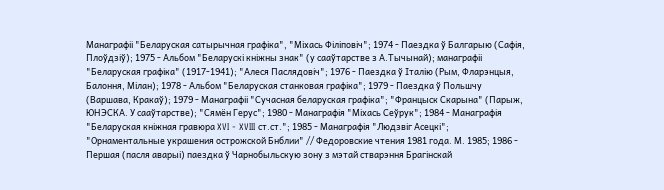Манаграфіі "Беларуская сатырычная графіка", "Міхась Філіповіч"; 1974 - Паездка ў Балгарыю (Сафія, Плоўдзіў); 1975 - Альбом "Беларускі кніжны знак" (у сааўтарстве з А.Тычынай); манаграфіі "Беларуская графіка" (1917-1941); "Алеся Паслядовіч"; 1976 - Паездка ў Італію (Рым, Фларэнцыя, Балоння, Мілан); 1978 - Альбом "Беларуская станковая графіка"; 1979 - Паездка ў Польшчу (Варшава, Кракаў); 1979 - Манаграфіі "Сучасная беларуская графіка"; "Францыск Скарына" (Парыж, ЮНЭСКА. У сааўтарстве); "Сямён Герус"; 1980 - Манаграфія "Міхась Сеўрук"; 1984 - Манаграфія "Беларуская кніжная гравюра XVI - XVIII ст.ст."; 1985 - Манаграфія "Людзвіг Асецкі"; "Орнаментальные украшения острожской Бнблии" // Федоровские чтения 1981 года. М. 1985; 1986 - Першая (пасля аварыі) паездка ў Чарнобыльскую зону з мэтай стварэння Брагінскай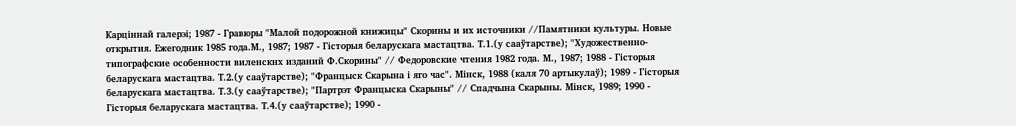Карціннай галерэі; 1987 - Гравюры "Малой подорожной книжицы" Скорины и их источники //Памятники культуры. Новые открытия. Ежегодник 1985 года.М., 1987; 1987 - Гісторыя беларускага мастацтва. Т.1.(у сааўтарстве); "Художественно-типографские особенности виленскнх изданий Ф.Скорины" // Федоровские чтения 1982 года. М., 1987; 1988 - Гісторыя беларускага мастацтва. Т.2.(у сааўтарстве); "Францыск Скарына і яго час". Мінск, 1988 (каля 70 артыкулаў); 1989 - Гісторыя беларускага мастацтва. Т.3.(у сааўтарстве); "Партрэт Францыска Скарыны" // Спадчына Скарыны. Мінск, 1989; 1990 - Гісторыя беларускага мастацтва. Т.4.(у сааўтарстве); 1990 -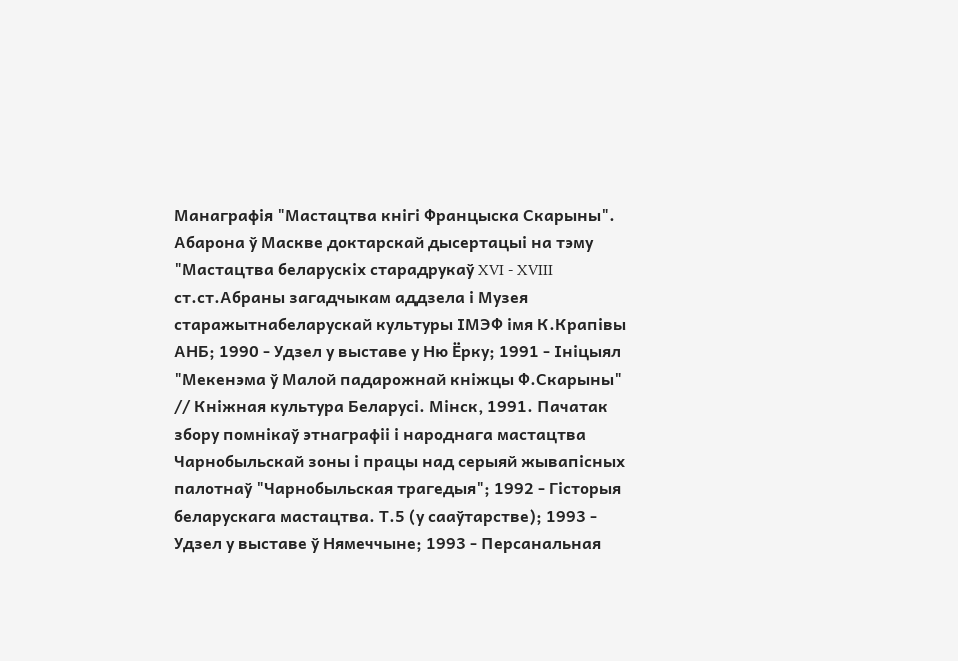Манаграфія "Мастацтва кнігі Францыска Скарыны". Абарона ў Маскве доктарскай дысертацыі на тэму "Мастацтва беларускіх старадрукаў XVI - XVIII ст.ст.Абраны загадчыкам аддзела і Музея старажытнабеларускай культуры ІМЭФ імя К.Крапівы АНБ; 1990 - Удзел у выставе у Ню Ёрку; 1991 - Ініцыял "Мекенэма ў Малой падарожнай кніжцы Ф.Скарыны" // Кніжная культура Беларусі. Мінск, 1991. Пачатак збору помнікаў этнаграфіі і народнага мастацтва Чарнобыльскай зоны і працы над серыяй жывапісных палотнаў "Чарнобыльская трагедыя"; 1992 - Гісторыя беларускага мастацтва. Т.5 (у сааўтарстве); 1993 - Удзел у выставе ў Нямеччыне; 1993 - Персанальная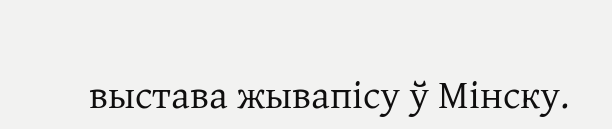выстава жывапісу ў Мінску.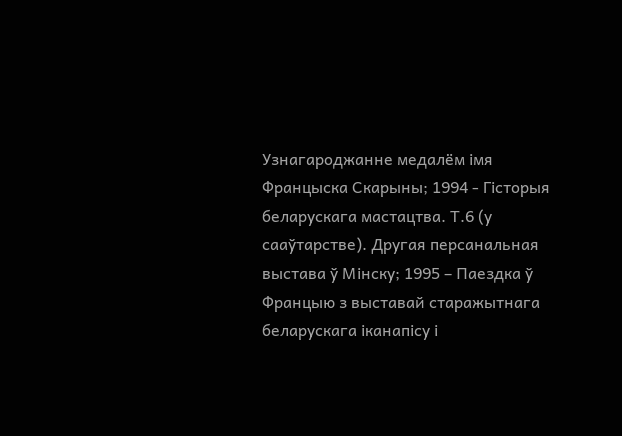Узнагароджанне медалём імя Францыска Скарыны; 1994 - Гісторыя беларускага мастацтва. Т.6 (у сааўтарстве). Другая персанальная выстава ў Мінску; 1995 – Паездка ў Францыю з выставай старажытнага беларускага іканапісу і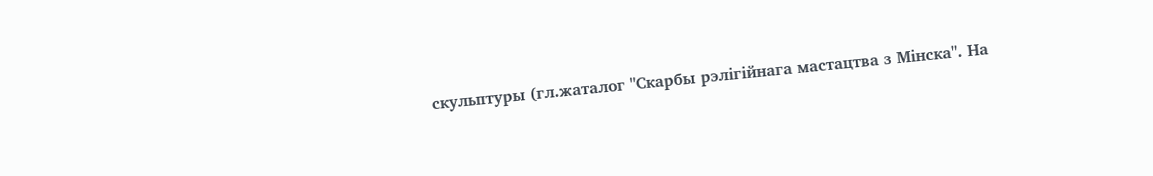скульптуры (гл.жаталог "Скарбы рэлігійнага мастацтва з Мінска". На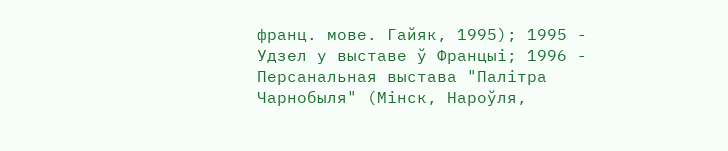франц. мове. Гайяк, 1995); 1995 - Удзел у выставе ў Францыі; 1996 - Персанальная выстава "Палітра Чарнобыля" (Мінск, Нароўля,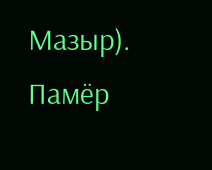Мазыр). Памёр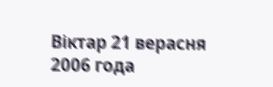Віктар 21 верасня 2006 года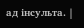ад інсульта. |